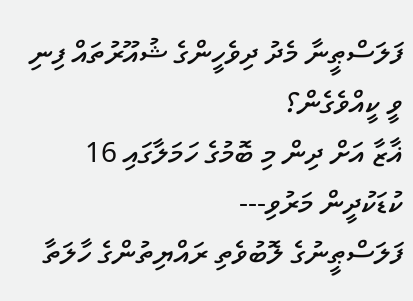ފަލަސްޠީނާ މެދު ދިވެހީންގެ ޝުއޫރުތައް ފިނި ވީ ކީއްވެގެން؟
ޣާޒާ އަށް ދިން މި ބޮމުގެ ހަމަލާގައި 16 ކުޑަކުދީން މަރުވި---
ފަލަސްޠީނުގެ ލޮބުވެތި ރައްޔިތުންގެ ހާލަތާ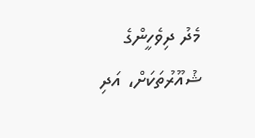މެދު ދިވެހީންގެ ޝުއޫރުތަކަށް، އަދި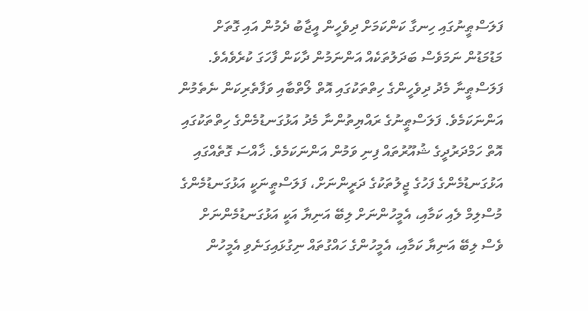ފަލަސްޠީނުގައި ހިނގާ ކަންކަމަށް ދިވެހީން އީޖާބު ދެމުން އައި ގޮތަށް މަޑުމަޑުން ނަމަވެސް ބަދަލުތަކެއް އަންނަމުން ދާކަން ފާހަގަ ކުރެވެއެވެ. ފަލަސްޠީނާ މެދު ދިވެހީންގެ ހިތްތަކުގައި އޮތް ލޯތްބާއި ވަފާތެރިކަން ނެތެމުން އަންނަކަމެވެ. ފަލަސްޠީނުގެ ރައްޔިތުންނާ މެދު އަޅުގަނޑުމެންގެ ހިތްތަކުގައި އޮތް ހަމްދަރުދީގެ ޝުއޫރުތައް ފިނި ވަމުން އަންނަކަމެވެ. ޚާއްސަ ގޮތެއްގައި އަޅުގަނޑުމެންގެ ފަހުގެ ޖީލުތަކުގެ ދަރީންނަށް، ފަލަސްޠީނަކީ އަޅުގަނޑުމެންގެ މުސްލިމް ލެއި ކަމާއި، އެމީހުންނަށް ލިބޭ އަނިޔާ އަކީ އަޅުގަނޑުމެންނަށް ވެސް ލިބޭ އަނިޔާ ކަމާއި، އެމީހުންގެ ހައްގުތައް ނިގުޅައިގަނެވި އެމީހުން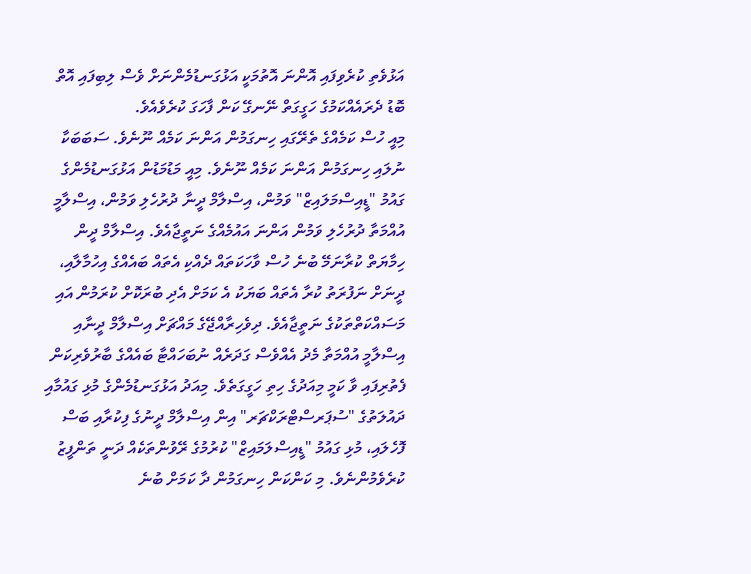އަޅުވެތި ކުރެވިފައި އޮންނަ އޮތުމަކީ އަޅުގަނޑުމެންނަށް ވެސް ލިބިފައި އޮތް ބޮޑު ދެރައެއްކަމުގެ ހަގީގަތް ނޭނގޭ ކަން ފާހަގަ ކުރެވެއެވެ.
މިއީ ހުސް ކަމެއްގެ ތެރޭގައި ހިނގަމުން އަންނަ ކަމެއް ނޫނެވެ. ސަބަބަކާ ނުލައި ހިނގަމުން އަންނަ ކަމެއް ނޫނެވެ. މިއީ މަޑުމަޑުން އަޅުގަނޑުމެންގެ ގައުމު "ޑީއިސްމަލައިޒް" ވަމުން، އިސްލާމް ދީނާ ދުރުހެލި ވަމުން، އިސްލާމީ އުއްމަތާ ދުރުހެލި ވަމުން އަންނަ އައުމެއްގެ ނަތީޖާއެވެ. އިސްލާމް ދީން ހިމާޔަތް ކުރާނަމޭ ބުނެ ހުސް ވާހަކަތައް ދެއްކި އެތައް ބައެއްގެ އިހުމާލާއި، ދީނަށް ނަފުރަތު ކުރާ އެތައް ބަޔަކު އެ ކަމަށް އެދި ބުރަކޮށް ކުރަމުން އައި މަސައްކަތްތަކުގެ ނަތީޖާއެވެ. ދިވެހިރާއްޖޭގެ މައްޗަށް އިސްލާމް ދީނާއި އިސްލާމީ އުއްމަތާ މެދު އެއްވެސް ގަދަރެއް ނުބަހައްޓާ ބައެއްގެ ބާރުވެރިކަން ފެތުރިފައި ވާ ކަމީ މިއަދުގެ ހިތި ހަގީގަތެވެ. މިއަދު އަޅުގަނޑުމެންގެ މުޅި ގައުމާއި ދައުލަތުގެ "ސުޕަރސްޓްރަކްޗަރ" އިން އިސްލާމް ދީނުގެ ފިކުރާއި ބަސް ފޮހެލައި، މުޅި ގައުމު "ޑީއިސްލަމައިޒް" ކުރުމުގެ ރޭވުންތަކެއް ދަނީ ތަންފީޒު ކުރެވެމުންނެވެ. މި ކަންކަން ހިނގަމުން ދާ ކަމަށް ބުނެ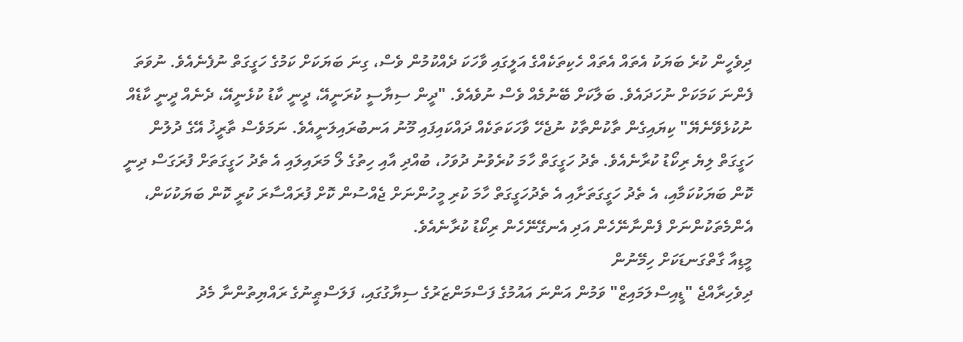ދިވެހީން ކުރެ ބަޔަކު އެތައް އެތައް ހެކިތަކެއްގެ އަލީގައި ވާހަކަ ދެއްކުމުން ވެސް، ގިނަ ބަޔަކަށް ކަމުގެ ހަގީގަތް ނުފެނެއެވެ. ނުވަތަ ފެންނަ ކަމަކަށް ނުހަދައެވެ. ބަލާކަށް ބޭނުމެއް ވެސް ނުވެއެވެ. "ދީން ސިޔާސީ ކުރަނީއޭ، ދީނީ ކާޑު ކުޅެނީއޭ، ދެނެއް ދީނީ ކާޑެއް ނުކުޅެވޭނެޔޭ" ކިޔައިގެން ތާކުންތާކު ނުޖެހޭ ވާހަކަތަކެއް ދައްކައިފައި މޫނު އަނބުރައިލަނީއެވެ. ނަމަވެސް ތާރީޚު އޭގެ ދުލުން ހަގީގަތް ލިޔެ ރިކޯޑު ކުރާނެއެވެ. ތެދު ހަގީގަތް ހާމަ ކުރެވުނު ދުވަހު، ބުއްދި އާއި ހިތުގެ ލޯ މަރައިލައި އެ ތެދު ހަގީގަތަށް ފުރަގަސް ދިނީ ކޮން ބަޔަކުކަމާއި، އެ ތެދު ހަގީގަތަށާއި އެ ތެދުހަގީގަތް ހާމަ ކުރި މީހުންނަށް ޖެއްސުން ކޮށް ފުރައްސާރަ ކުރީ ކޮން ބަޔަކުކަން، އެންމެތަކުންނަށް ފެންނާނޭހެން އަދި އެނގޭނޭހެން ރިކޯޑު ކުރާނެއެވެ.
މީޑިއާ ގާތްގަނޑަކަށް ހިމޭނުން
ދިވެހިރާއްޖެ "ޑީއިސްލަމައިޒް" ވަމުން އަންނަ އައުމުގެ ފަސްމަންޒަރުގެ ސިޔާގުގައި، ފަލަސްޠީނުގެ ރައްޔިތުންނާ މެދު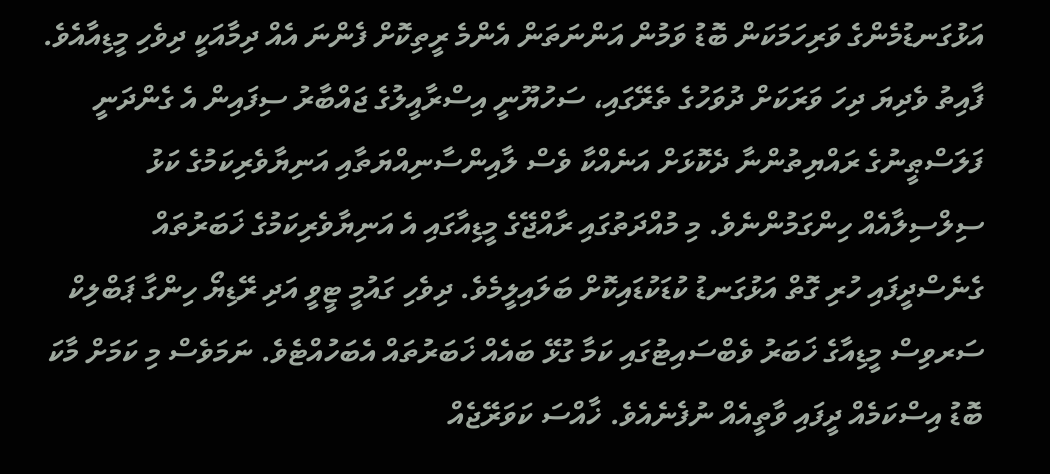އަޅުގަނޑުމެންގެ ވަރިހަމަކަން ބޮޑު ވަމުން އަންނަތަން އެންމެ ރީތިކޮށް ފެންނަ އެއް ދިމާއަކީ ދިވެހި މީޑިއާއެވެ.
ފާއިތު ވެދިޔަ ދިހަ ވަރަކަށް ދުވަހުގެ ތެރޭގައި، ސަހުޔޫނީ އިސްރާއީލުގެ ޖައްބާރު ސިފައިން އެ ގެންދަނީ ފަލަސްޠީނުގެ ރައްޔިތުންނާ ދެކޮޅަށް އަނެއްކާ ވެސް ލާއިންސާނިއްޔަތާއި އަނިޔާވެރިކަމުގެ ކަޅު ސިލްސިލާއެއް ހިންގަމުންނެވެ. މި މުއްދަތުގައި ރާއްޖޭގެ މީޑިއާގައި އެ އަނިޔާވެރިކަމުގެ ޚަބަރުތައް ގެނެސްދީފައި ހުރި ގޮތް އަޅުގަނޑު ކުޑަކުޑައިކޮށް ބަލައިލީމެވެ. ދިވެހި ގައުމީ ޓީވީ އަދި ރޭޑިޔޯ ހިންގާ ޕަބްލިކް ސަރވިސް މީޑިއާގެ ޚަބަރު ވެބްސައިޓުގައި ކަމާ ގުޅޭ ބައެއް ޚަބަރުތައް އެބަހުއްޓެވެ. ނަމަވެސް މި ކަމަށް މާކަ ބޮޑު އިސްކަމެއް ދީފައި ވާތީއެއް ނުފެނެއެވެ. ޚާއްސަ ކަވަރޭޖެއް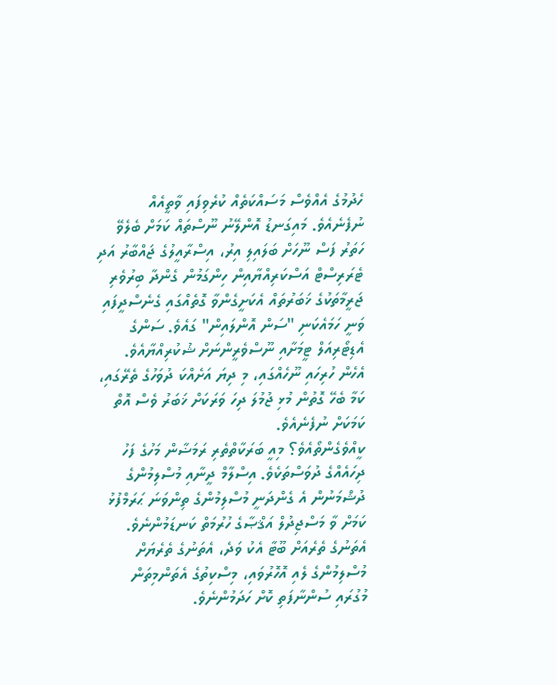ހެދުމުގެ އެއްވެސް މަސައްކަތެއް ކުރެވިފައި ވާތީއެއް ނުފެނެއެވެ. މައިގަނޑު އޮންލޭނު ނޫސްތައް ކަމަށް ބެލެވޭ ހަތަރު ފަސް ނޫހަށް ބަލައިލި އިރު، އިސްރާއީލުގެ ޖައްބާރު އަދި ޓެރަރިސްޓް އަސްކަރިއްޔާއިން ހިންގަމުން ގެންދާ ބިރުވެރި ޖަރީމާތަކުގެ ޚަބަރުތައް އެކަށީގެންވާ ގޮތެއްގައި ގެނެސްދީފައި ވަނީ ހަމައެކަނި "ސަން އޮންލައިން" ގައެވެ. ސަންގެ އެޑިޓޯރިއަލް ޓީމަށާއި ނޫސްވެރީންނަށް ޝުކުރިއްޔާއެވެ. އެހެން ހުރިހައި ނޫހެއްގައި، މި ދިޔަ އަށެއްކަ ދުވަހުގެ ތެރޭގައި، ކަމާ ބެހޭ ގޮތުން މުޅި ޖުމުލަ ދިހަ ވަރަކަށް ޚަބަރު ވެސް އޮތް ކަމަކަށް ނުފެނެއެވެ.
ކީއްވެގެންތޯއެވެ؟ މިއީ ބަރަކާތްތެރި ރަމަޟާން މަހުގެ ފަހު ދިހައެއްގެ ދުވަސްތަކެވެ. އިސްލާމް ދީނާއި މުސްލިމުންގެ ދުޝްމަނުން އެ ގެންދަނީ މުސްލިމުންގެ ތިންވަނަ ޙަރަމްފުޅު ކަމަށް ވާ މަސްޖިދުލް އަޤްޞާގެ ހުރުމަތް ކަނޑަމުންނެވެ. އެތަނުގެ ތެރެއަށް ބޫޓާ އެކު ވަދެ، އެތަނުގެ ތެރެޔަށް މުސްލިމުންގެ ލެއި އޮހޮރުވައި، މިސްކިތުގެ އެތަންމިތަން މުގުރައި ސުންނާފަތި ކޮށް ހަދަމުންނެވެ.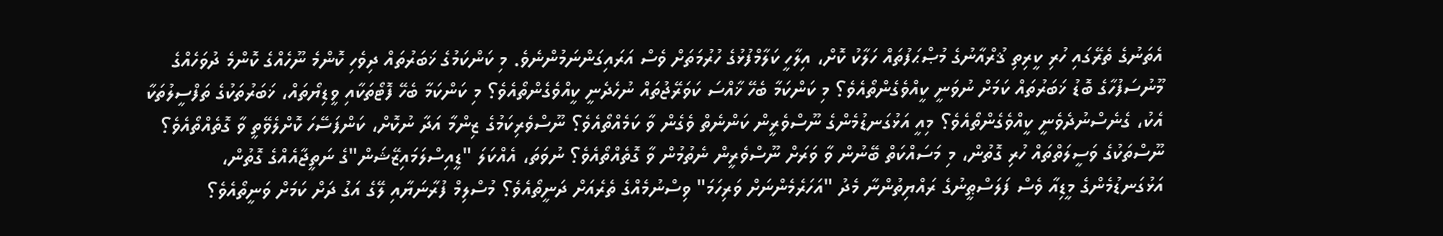އެތަނުގެ ތެރޭގައި ހުރި ކީރިތި ޤުރްއާނުގެ މުޞްޙަފުތައް ހަލާކު ކޮށް، އިލާހީ ކަލާމްފުޅުގެ ހުރުމަތަށް ވެސް އަރައިގަންނަމުންނެވެ. މި ކަންކަމުގެ ޚަބަރުތައް ދިވެހި ކޮންމެ ނޫހެއްގެ ކޮންމެ ދުވަހެއްގެ މޫނުސަފުހާގެ ބޮޑު ޚަބަރުތައް ކަމަށް ނުވަނީ ކީއްވެގެންތޯއެވެ؟ މި ކަންކަމާ ބެހޭ ޚާއްސަ ކަވަރޭޖުތައް ނުހެދެނީ ކީއްވެގެންތޯއެވެ؟ މި ކަންކަމާ ބެހޭ ފޮޓޯތަކާއި ވީޑިޔޯތައް، ޚަބަރުތަކުގެ ތަފްސީލުތަކާ އެކު، ގެނެސްނުދެވެނީ ކީއްވެގެންތޯއެވެ؟ މިއީ އަޅުގަނޑުމެންގެ ނޫސްވެރީން ކަންނެތް ވެގެން ވާ ކަމެއްތޯއެވެ؟ ނޫސްވެރިކަމުގެ ޒިންމާ އަދާ ނުކޮށް، ކަންފަސޭހަ ކޮށްލެވޭތީ ވާ ގޮތެއްތޯއެވެ؟ ނޫސްތަކުގެ ވަސީލަތްތައް ހުރި ގޮތުން، މި މަސައްކަތް ބޭނުން ވާ ވަރަށް ނޫސްވެރީން ނެތުމުން ވާ ގޮތެއްތޯއެވެ؟ ނުވަތަ، އެއްކަލަ "ޑީއިސްލަމައިޒޭޝަން"ގެ ނަތީޖާއެއްގެ ގޮތުން، އަޅުގަނޑުމެންގެ މީޑިއާ ވެސް ފަލަސްޠީނުގެ ރައްޔިތުންނާ މެދު "އަހަރެމެންނަށް ވަރިހަމަ" ވިސްނުމެއްގެ ތެރެއަށް ދަނީތޯއެވެ؟ މުސްލިމް ފުރާނަޔާއި ލޭގެ އަގު ދަށް ކަމަށް ވަނީތޯއެވެ؟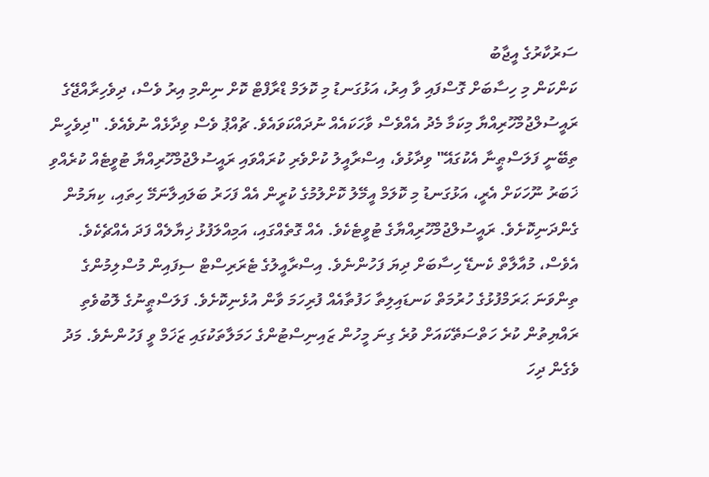ސަރުކާރުގެ އީޖާބު
ކަންކަން މި ހިސާބަށް ގޮސްފައި ވާ އިރު، އަޅުގަނޑު މި ކޮލަމް ޑްރާފްޓް ކޮށް ނިންމި އިރު ވެސް، ދިވެހިރާއްޖޭގެ ރައީސުލްޖުމްހޫރިއްޔާ މިކަމާ މެދު އެއްވެސް ވާހަކައެއް ނުދައްކަވައެވެ. ޗުއްޕު ވެސް ވިދާޅެއް ނުވެއެވެ. "ދިވެހީން ތިބޭނީ ފަލަސްޠީނާ އެކުގައޭ" ވިދާޅުވެ، އިސްރާއީލު ކުށްވެރި ކުރައްވައި ރައީސުލްޖުމްހޫރިއްޔާ ޓުވީޓެއް ކުރެއްވި ޚަބަރު ނޫހަކަށް އެރީ، އަޅުގަނޑު މި ކޮލަމް އީމޭލު ކޮށްލުމުގެ ކުރީން އެއް ފަހަރު ބަލައިލާނަމޭ ހިތައި، ކިޔަމުން ގެންދަނިކޮށެވެ. ރައީސުލްޖުމްހޫރިއްޔާގެ ޓުވީޓެކެވެ. އެއް ގޮތެއްގައި، އަމިއްލަފުޅު ޚިޔާލެއް ފަދަ އެއްޗެކެވެ. އެވެސް، މުއާލާތް ކެނޑޭ ހިސާބަށް ދިޔަ ފަހުންނެވެ. އިސްރާއީލުގެ ޓެރަރިސްޓް ސިފައިން މުސްލިމުންގެ ތިންވަނަ ޙަރަމްފުޅުގެ ހުރުމަތް ކަނޑައިލިތާ ހަފުތާއެއް ފުރިހަމަ ވާން އުޅެނިކޮށެވެ. ފަލަސްޠީނުގެ ލޮބުވެތި ރައްޔިތުން ކުރެ ހަތްސަތޭކައަށް ވުރެ ގިނަ މީހުން ޒައިނިސްޓުންގެ ހަމަލާތަކުގައި ޒަޚަމް ވީ ފަހުންނެވެ. މަދު ވެގެން ދިހަ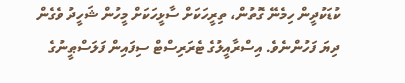ކުޑަކުދީން ހިމެނޭ ގޮތުން، ތިރީހަކަށް ސާޅީހަކަށް މީހުން ޝަހީދު ވެގެން ދިޔަ ފަހުންނެވެ. އިސްރާއީލުގެ ޓެރަރިސްޓް ސިފައިން ފަލަސްޠީނުގެ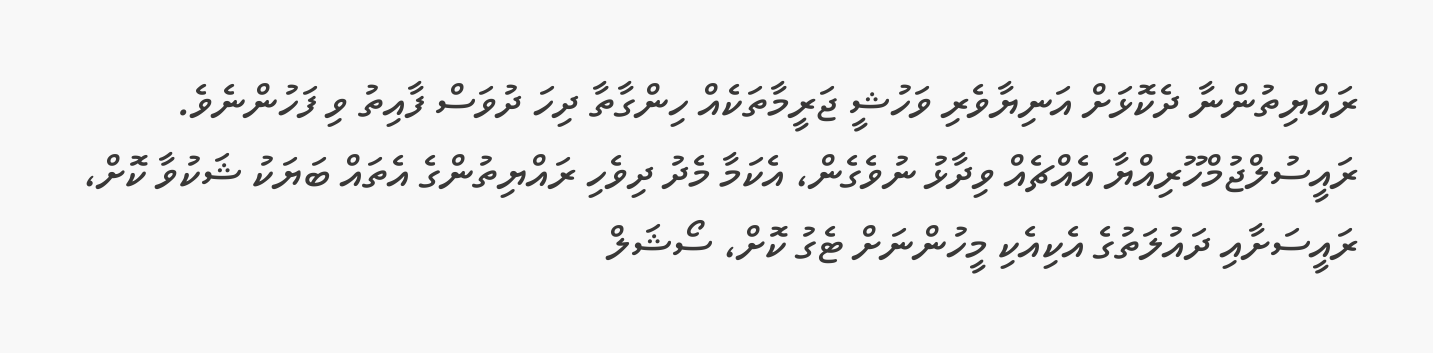ރައްޔިތުންނާ ދެކޮޅަށް އަނިޔާވެރި ވަހުޝީ ޖަރީމާތަކެއް ހިންގާތާ ދިހަ ދުވަސް ފާއިތު ވި ފަހުންނެވެ. ރައީސުލްޖުމްހޫރިއްޔާ އެއްޗެއް ވިދާޅު ނުވެގެން، އެކަމާ މެދު ދިވެހި ރައްޔިތުންގެ އެތައް ބަޔަކު ޝަކުވާ ކޮށް، ރައީސަށާއި ދައުލަތުގެ އެކިއެކި މީހުންނަށް ޓެގު ކޮށް، ސޯޝަލް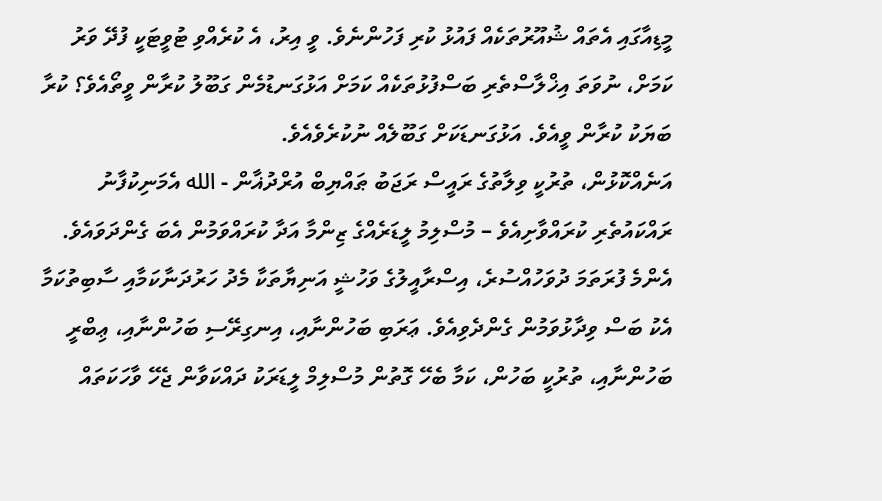މީޑިއާގައި އެތައް ޝުއޫރުތަކެއް ފައުޅު ކުރި ފަހުންނެވެ. ވީ އިރު، އެ ކުރެއްވި ޓުވީޓަކީ ފުދޭ ވަރު ކަމަށް، ނުވަތަ އިޚްލާސްތެރި ބަސްފުޅުތަކެއް ކަމަށް އަޅުގަނޑުމެން ގަބޫލު ކުރާން ވީތޯއެވެ؟ ކުރާ ބަޔަކު ކުރާން ވީއެވެ. އަޅުގަނޑަކަށް ގަބޫލެއް ނުކުރެވެއެވެ.
އަނެއްކޮޅުން، ތުރުކީ ވިލާތުގެ ރައީސް ރަޖަބު ޠައްޔިބް އުރްދުޣާން - الله އެމަނިކުފާނު ރައްކައުތެރި ކުރައްވާށިއެވެ – މުސްލިމު ލީޑަރެއްގެ ޒިންމާ އަދާ ކުރައްވަމުން އެބަ ގެންދަވައެވެ. އެންމެ ފުރަތަމަ ދުވަހުއްސުރެ، އިސްރާއީލުގެ ވަހުޝީ އަނިޔާތަކާ މެދު ހަރުދަނާކަމާއި ސާބިތުކަމާ އެކު ބަސް ވިދާޅުވަމުން ގެންދެވިއެވެ. ޢަރަބި ބަހުންނާއި، އިނގިރޭސި ބަހުންނާއި، ޢިބްރީ ބަހުންނާއި، ތުރުކީ ބަހުން، ކަމާ ބެހޭ ގޮތުން މުސްލިމް ލީޑަރަކު ދައްކަވާން ޖެހޭ ވާހަކަތައް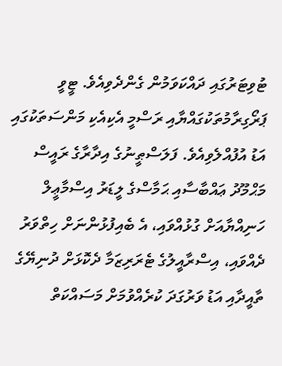ޓުވިޓަރުގައި ދައްކަވަމުން ގެންދެވިއެވެ. ޓީވީ ޕަރޯގިރާމުތަކުގައްޔާއި ރަސްމީ އެކިއެކި މަންސަތަކުގައި އަޑު އުފުއްލެވިއެވެ. ފަލަސްޠީނުގެ އިދާރާގެ ރައީސް މަޙްމޫދު ޢައްބާސާއި ޙަމާސްގެ ލީޑަރު އިސްމާޢީލް ހަނިއްޔާއަށް ގުޅުއްވައި، އެ ބެއިފުޅުންނަށް ހިތްވަރު ދެއްވައި، އިސްރާއީލުގެ ޓެރަރިޒަމާ ދެކޮޅަށް ދުނިޔޭގެ ތާއީދާއި އަޑު ވަރުގަދަ ކުރެއްވުމަށް މަސައްކަތް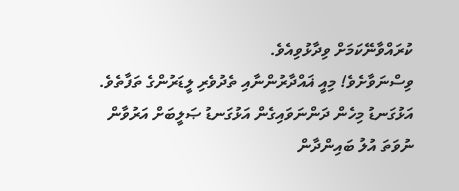ކުރައްވާނޭކަމަށް ވިދާޅުވިއެވެ.
ވިސްނަވާށެވެ! މިއީ ޣައްދާރުންނާއި ތެދުވެރި ލީޑަރުންގެ ތަފާތެވެ. އަޅުގަނޑު މިހެން ދަންނަވައިގެން އަޅުގަނޑު ޞަލީބަށް އަރުވާން ނުވަތަ އުލު ބައިންދާން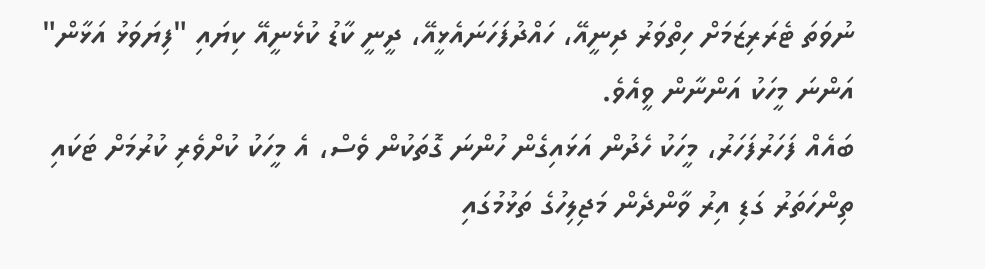ނުވަތަ ޓެރަރިޒަމަށް ހިތްވަރު ދިނީއޭ، ހައްދުފަހަނައެޅީއޭ، ދީނީ ކާޑު ކުޅެނީއޭ ކިޔައި "ފިޔަވަޅު އަޅާން" އަންނަ މީހަކު އަންނާން ވީއެވެ.
ބައެއް ފަހަރުފަހަރު، މީހަކު ހެދުން އަޅައިގެން ހުންނަ ގޮތަކުން ވެސް، އެ މީހަކު ކުށްވެރި ކުރުމަށް ޓަކައި ތިންހަތަރު ގަޑި އިރު ވާންދެން މަޖިލިހުގެ ތަޅުމުގައި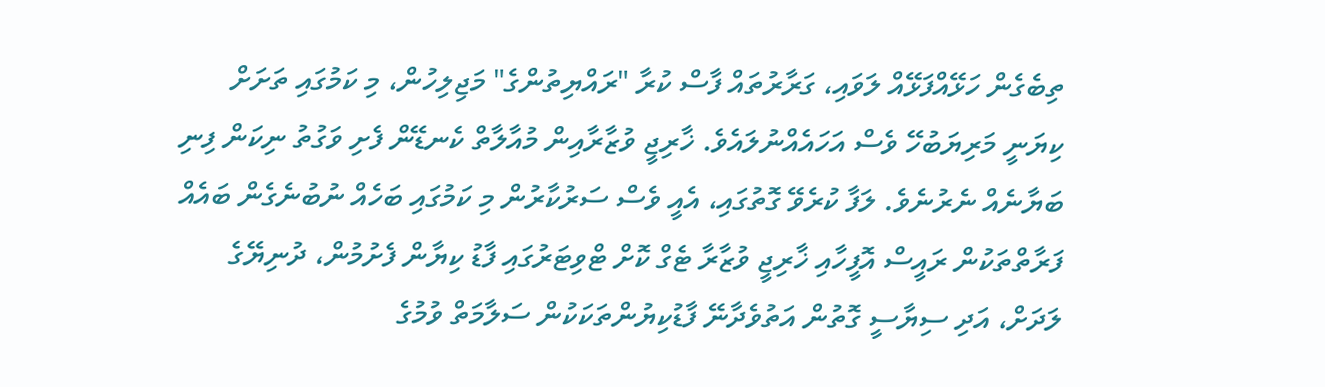ތިބެގެން ހަޅޭއްފަޅޭއް ލަވައި، ގަރާރުތައް ފާސް ކުރާ "ރައްޔިތުންގެ" މަޖިލިހުން، މި ކަމުގައި ތަށަށް ކިޔަނީ މަރިޔަބުހޭ ވެސް އަހައެއްނުލައެވެ. ޚާރިޖީ ވުޒާރާއިން މުއާލާތް ކެނޑޭން ފެށި ވަގުތު ނިކަން ފިނި ބަޔާނެއް ނެރުނެވެ. ލަފާ ކުރެވޭ ގޮތުގައި، އެއީ ވެސް ސަރުކާރުން މި ކަމުގައި ބަހެއް ނުބުނެގެން ބައެއް ފަރާތްތަކުން ރައީސް އޮފީހާއި ޚާރިޖީ ވުޒާރާ ޓެގް ކޮށް ޓްވިޓަރުގައި ފާޑު ކިޔާން ފެށުމުން، ދުނިޔޭގެ ލަދަށް، އަދި ސިޔާސީ ގޮތުން އަތުވެދާނޭ ފާޑުކިޔުންތަކަކުން ސަލާމަތް ވުމުގެ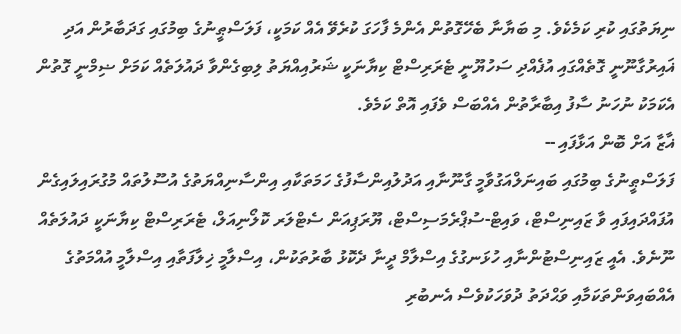ނިޔަތުގައި ކުރި ކަމެކެވެ. މި ބަޔާނާ ބެހޭގޮތުން އެންމެ ފާހަގަ ކުރެވޭ އެއް ކަމަކީ، ފަލަސްޠީނުގެ ބިމުގައި ގަދަބާރުން އަދި ޣައިރުގާނޫނީ ގޮތެއްގައި އުފެއްދި ސަހުޔޫނީ ޓެރަރިސްޓް ކިޔާނަކީ ޝަރުއިއްޔަތު ލިބިގެންވާ ދައުލަތެއް ކަމަށް ޟިމްނީ ގޮތުން އެކަމަކު ނުހަނު ސާފު އިބާރާތުން އެއްބަސް ވެފައި އޮތް ކަމެވެ.
ޣާޒާ އަށް ބޮން އަޅާފައި --
ފަލަސްޠީނުގެ ބިމުގައި ބައިނަލްއަގުވާމީ ގާނޫނާއި އަދުލުއިންސާފުގެ ހަމަތަކާއި އިންސާނިއްޔަތުގެ އުސޫލުތައް މުގުރައިލައިގެން އުފައްދައިފައި ވާ ޒައިނިސްޓް، ވައިޓް-ސުޕްރެމަސިސްޓް، ޔޫރަޕިއަން ސެޓްލަރ ކޮލޯނިއަލް، ޓެރަރިސްޓް ކިޔާނަކީ ދައުލަތެއް ނޫނެވެ. އެއީ ޒައިނިސްޓުންނާއި ހުޅަނގުގެ އިސްލާމް ދީނާ ދެކޮޅު ބާރުތަކުން، އިސްލާމީ ޚިލާފަތާއި އިސްލާމީ އުއްމަތުގެ އެއްބައިވަންތަކަމާއި ވަޙްދަތު ދުވަހަކުވެސް އެނބުރި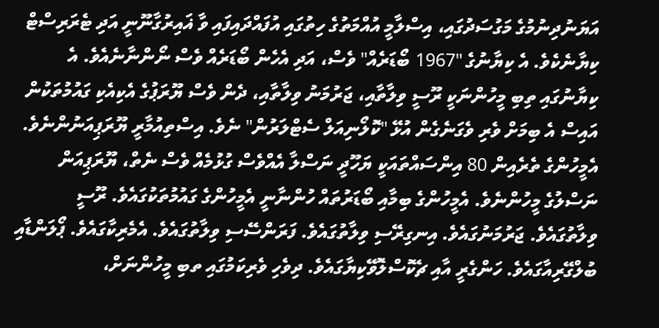އަޔަނުދިނުމުގެ މަގުސަދުގައި، އިސްލާމީ އުއްމަތުގެ ހިތުގައި އުފައްދައިފައި ވާ ޣައިރުގާނޫނީ އަދި ޓެރަރިސްޓް ކިޔާނެކެވެ. އެ ކިޔާނުގެ "1967 ބޯޑަރެއް" ވެސް، އަދި އެހެން ބޯޑަރެއް ވެސް ނޯންނާނެއެވެ. އެ ކިޔާނުގައި ތިބި މީހުންނަކީ ރޫސީ ވިލާތާއި، ޖަރުމަނު ވިލާތާއި، ދެން ވެސް ޔޫރަޕުގެ އެކިއެކި ގައުމުތަކުން އައިސް އެ ބިމަށް ވެރި ވެގަނެގެން އުޅޭ "ކޮލޯނިއަލް ސެޓްލަރުން" ނެވެ. އިސްތިއުމާރީ ޔޫރަޕިއަނުންނެވެ. އެމީހުންގެ ތެރެއިން 80 އިންސައްތައަކީ ޔަހޫދީ ނަސްލާ އެއްވެސް ގުޅުމެއް ވެސް ނެތް، ޔޫރަޕިއަން ނަސްލުގެ މީހުންނެވެ. އެމީހުންގެ ބިމާއި ބޯޑަރުތައް ހުންނާނީ އެމީހުންގެ ގައުމުތަކުގައެވެ. ރޫސީ ވިލާތުގައެވެ. ޖަރުމަނުގައެވެ. އިނގިރޭސި ވިލާތުގައެވެ. ފަރަންސޭސި ވިލާތުގައެވެ. އެމެރިކާގައެވެ. ޕޯލަންޑާއި ބުލްގޭރިއާގައެވެ. ހަންގެރީ އާއި ޗެކޮސްލޮވޭކިޔާގައެވެ. ދިވެހި ވެރިކަމުގައި ތބި މީހުންނަށް،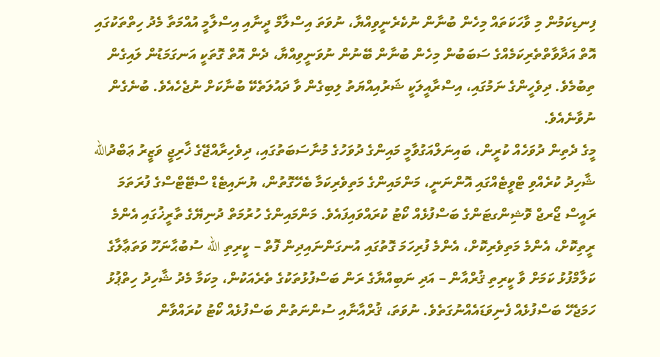ފިނޑިކަމުން މި ވާހަކަތައް މިހެން ބުނާން ނުކެރެނީވިއްޔާ، ނުވަތަ އިސްލާމް ދީނާއި އިސްލާމީ އުއްމަތާ މެދު ހިތްތަކުގައި އޮތް އަދާވާތްތެރިކަމެއްގެ ސަބަބުން މިހެން ބުނާން ބޭނުން ނުވަނީވިއްޔާ، ދެން އޮތް ގޮތަކީ އަނގަމަޑުން ލައިގެން ތިބުމެވެ. ދިވެހީންގެ ނަމުގައި، އިސްރާއީލަކީ ޝަރުއިއްޔަތު ލިބިގެން ވާ ދައުލަތެކޭ ބުނާކަށް ނުޖެހެއެވެ. ބުނެގެން ނުވާނެއެވެ.
މީގެ ދެތިން ދުވަހެއް ކުރީން، ބައިނަލްއަގުވާމީ މައިންގެ ދުވަހުގެ މުނާސަބަތުގައި، ދިވެހިރާއްޖޭގެ ޚާރިޖީ ވަޒީރު ޢަބްދުالله ޝާހިދު ކުރެއްވި ޓްވީޓެއްގައި އޮންނަނީ، މަންމައިންގެ މަތިވެރިކަމާ ބެހޭގޮތުން، ޔުނައިޓެޑް ސްޓޭޓްސްގެ ފުރަތަމަ ރައީސް ޖޯރޖް ވޮޝިންގޓަންގެ ބަސްފުޅެއް ކޯޓު ކުރައްވައިފައެވެ. މަންމައިންގެ ހުރުމަތް ދުނިޔޭގެ ތާރީޚުގައި އެންމެ ރީތިކޮށް، އެންމެ މަތިވެރިކޮށް، އެންމެ ފުރިހަމަ ގޮތުގައި އުނގަންނައިދިން ފޮތް – ކީރިތި الله ސުބުޙާނަހޫ ވަތަޢާލާގެ ކަލާމްފުޅު ކަމަށް ވާ ކީރިތި ޤުރްއާން – އަދި ނަބިއްޔާގެ ރަން ބަސްފުޅުތަކުގެ ތެރެއަކުން، މިކަމާ މެދު ޝާހިދު ހިތްޕުޅު ހަމަޖެހޭ ބަސްފުޅެއް ފެނިވަޑައެއްނުގަތެވެ. ނުވަތަ، ޤުރްއާނާއި ސުންނަތުން ބަސްފުޅެއް ކޯޓު ކުރައްވާން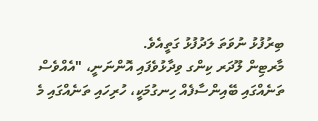ބިރުފުޅު ނުވަތަ ލަދުފުޅު ގަތީއެވެ.
މާރޓިން ލޫދަރ ކިންގ ވިދާޅުވެފައި އޮންނަނީ، "އެއްވެސް ތަނެއްގައި ބޭއިންސާފެއް ހިނގުމަކީ، ހުރިހައި ތަނެއްގައި މެ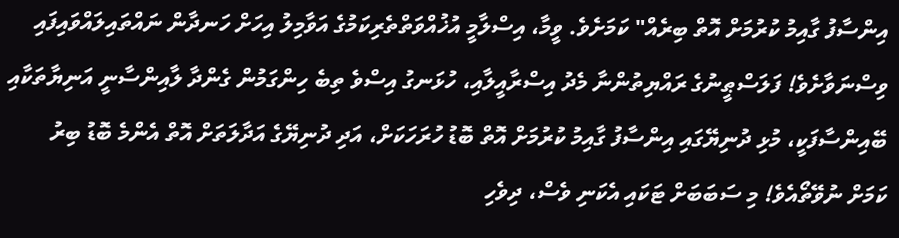އިންސާފު ގާއިމު ކުރުމަށް އޮތް ބިރެއް" ކަމަށެވެ. ވީމާ، އިސްލާމީ އުޚުއްވަތްތެރިކަމުގެ އަވާމިލު އިހަށް ހަނދާން ނައްތައިލައްވައިފައި ވިސްނަވާށެވެ! ފަލަސްޠީނުގެ ރައްޔިތުންނާ މެދު އިސްރާއީލާއި، ހުޅަނގު އިސްވެ ތިބެ ހިންގަމުން ގެންދާ ލާއިންސާނީ އަނިޔާތަކާއި ބޭއިންސާފަކީ، މުޅި ދުނިޔޭގައި އިންސާފު ގާއިމު ކުރުމަށް އޮތް ބޮޑު ހުރަހަކަށް، އަދި ދުނިޔޭގެ އަދާލަތަށް އޮތް އެންމެ ބޮޑު ބިރު ކަމަށް ނުވޭތޯއެވެ! މި ސަބަބަށް ޓަކައި އެކަނި ވެސް، ދިވެހި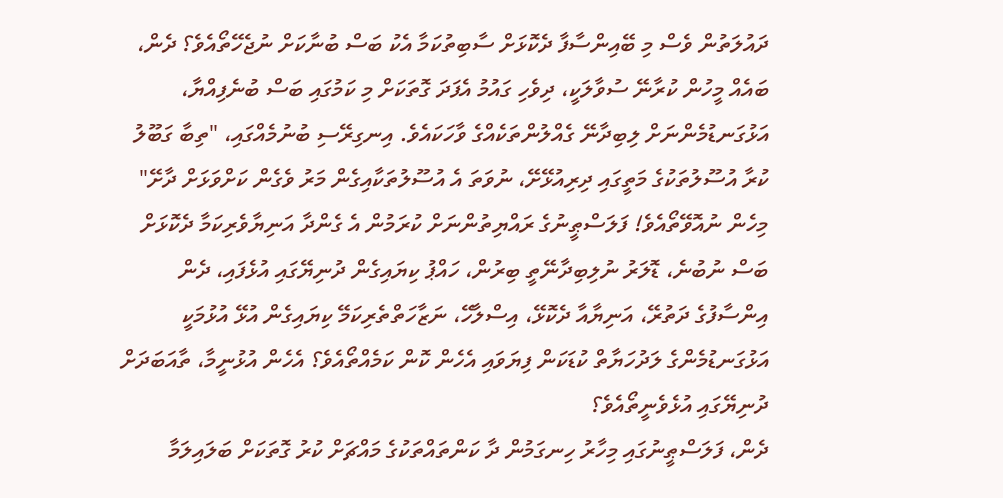ދައުލަތުން ވެސް މި ބޭއިންސާފާ ދެކޮޅަށް ސާބިތުކަމާ އެކު ބަސް ބުނާކަށް ނުޖެހޭތޯއެވެ؟ ދެން، ބައެއް މީހުން ކުރާނޭ ސުވާލަކީ، ދިވެހި ގައުމު އެފަދަ ގޮތަކަށް މި ކަމުގައި ބަސް ބުނެފިއްޔާ، އަޅުގަނޑުމެންނަށް ލިބިދާނޭ ގެއްލުންތަކެއްގެ ވާހަކައެވެ. އިނގިރޭސި ބުނުމެއްގައި، "ތިބާ ގަބޫލު ކުރާ އުސޫލުތަކުގެ މަތީގައި ދިރިއުޅޭށޭ، ނުވަތަ އެ އުސޫލުތަކާއިގެން މަރު ވެގެން ކަށްވަޅަށް ދާށޭ" މިހެން ނުއޮވޭތޯއެވެ! ފަލަސްޠީނުގެ ރައްޔިތުންނަށް ކުރަމުން އެ ގެންދާ އަނިޔާވެރިކަމާ ދެކޮޅަށް ބަސް ނުބުނެ، ޑޮލަރު ނުލިބިދާނޭތީ ބިރުން، ހައްޕު ކިޔައިގެން ދުނިޔޭގައި އުޅެފައި، ދެން އިންސާފުގެ ދަތުރޭ، އަނިޔާއާ ދެކޮޅޭ، އިސްލާހޭ، ނަޒާހަތްތެރިކަމޭ ކިޔައިގެން އުޅޭ އުޅުމަކީ އަޅުގަނޑުމެންގެ ލަދުހަޔާތް ކުޑަކަން ފިޔަވައި އެހެން ކޮން ކަމެއްތޯއެވެ؟ އެހެން އުޅުނީމާ، ތާއަބަދަށް ދުނިޔޭގައި އުޅެވެނީތޯއެވެ؟
ދެން، ފަލަސްޠީނުގައި މިހާރު ހިނގަމުން ދާ ކަންތައްތަކުގެ މައްޗަށް ކުރު ގޮތަކަށް ބަލައިލަމާ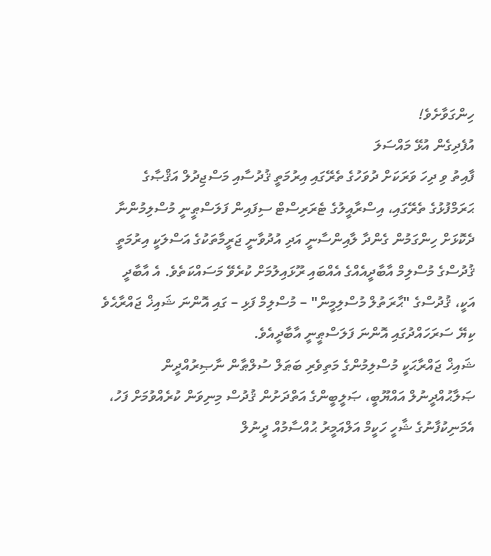ހިންގަވާށެވެ!
އުފެދިގެން އުޅޭ މައްސަލަ
ފާއިތު ވި ދިހަ ވަރަކަށް ދުވަހުގެ ތެރޭގައި އިރުމަތީ ޤުދުސާއި މަސްޖިދުލް އަޤްޞާގެ ޙަރަމްފުޅުގެ ތެރޭގައި، އިސްރާއީލުގެ ޓެރަރިސްޓް ސިފައިން ފަލަސްޠީނީ މުސްލިމުންނާ ދެކޮޅަށް ހިންގަމުން ގެންދާ ލާއިންސާނީ އަދި އުދުވާނީ ޖަރީމާތަކުގެ އަސްލަކީ އިރުމަތީ ޤުދުސްގެ މުސްލިމް އާބާދީއެއްގެ އެއްބައި ރޫޅައިލުމަށް ކުރެވޭ މަސައްކަތެވެ. އެ އާބާދީ އަކީ، ޤުދުސްގެ "ޙާރަތުލް މުސްލިމީން" – މުސްލިމް ފަޅި – ގައި އޮންނަ ޝައިޚް ޖައްރާޙެވެ ކިޔޭ ސަރަހައްދުގައި އޮންނަ ފަލަސްޠީނީ އާބާދީއެވެ.
ޝައިޚް ޖައްރާޙަކީ މުސްލިމުންގެ މަތިވެރި ބަޠަލް ސުލްޠާން ނާޞިރުއްދީން ޞަލާޙުއްދީނުލް އައްޔޫބީ، ޞަލީބީންގެ އަތްދަށުން ޤުދުސް މިނިވަން ކުރެއްވުމަށް ފަހު، އެމަނިކުފާނުގެ ޝާހީ ހަކީމް އަލްއަމީރު ޙުއްސާމުއް ދީނުލް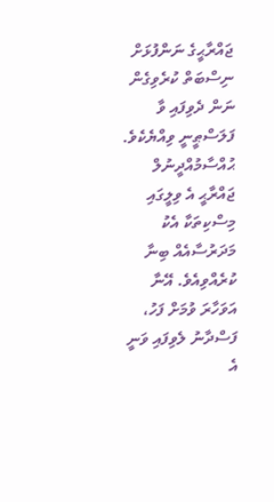ޖައްރާޙީގެ ނަންފުޅަށް ނިސްބަތް ކުރެވިގެން ނަން ދެވިފައި ވާ ފަލަސްޠީނީ ވިއްޔެކެވެ. ޙުއްސާމުއްދީނުލް ޖައްރާޙީ އެ ވިލީގައި މިސްކިތަކާ އެކު މަދަރުސާއެއް ބިނާ ކުރެއްވިއެވެ. އޭނާ އަވަހާރަ ވުމަށް ފަހު، ފަސްދާނު ލެވިފައި ވަނީ އެ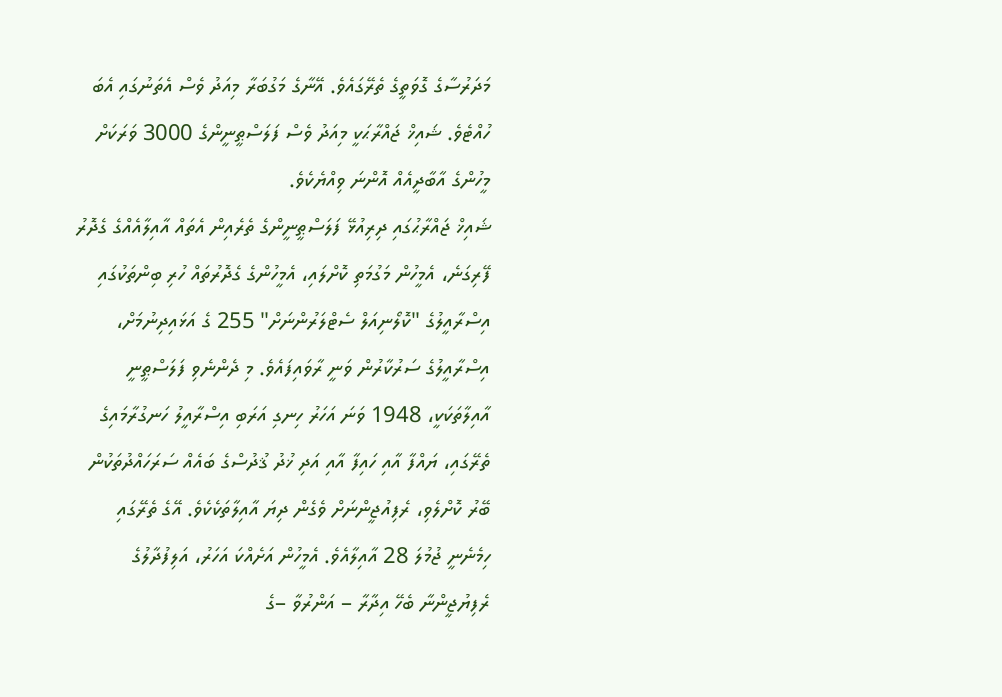މަދަރުސާގެ ގޮވަތީގެ ތެރޭގައެވެ. އޭނާގެ މަގުބަރާ މިއަދު ވެސް އެތަނުގައި އެބަ ހުއްޓެވެ. ޝައިޚް ޖައްރާޙަކީ މިއަދު ވެސް ފަލަސްޠީނީންގެ 3000 ވަރަކަށް މީހުންގެ އާބާދީއެއް އޮންނަ ވިއްޔެކެވެ.
ޝައިޚް ޖައްރާޙުގައި ދިރިއުޅޭ ފަލަސްޠީނީންގެ ތެރެއިން އެތައް އާއިލާއެއްގެ ގެދޮރު ފޭރިގަނެ، އެމީހުން މަގުމަތި ކޮށްލައި، އެމީހުންގެ ގެދޮރުތައް ހުރި ބިންތަކުގައި އިސްރާއީލުގެ "ކޮލޯނިއަލް ސެޓްލަރުންނަށް" 255 ގެ އަޅައިދިނުމަށް، އިސްރާއީލުގެ ސަރުކާރުން ވަނީ ރާވައިފައެވެ. މި ދެންނެވި ފަލަސްޠީނީ އާއިލާތަކަކީ، 1948 ވަނަ އަހަރު ހިނގި އަރަބި އިސްރާއީލު ހަނގުރާމައިގެ ތެރޭގައި، ޔައްފާ އާއި ހައިފާ އާއި އަދި ޚުދު ޤުދުސްގެ ބައެއް ސަރަހައްދުތަކުން ބޭރު ކޮށްލެވި، ރެފިއުޖީންނަށް ވެގެން ދިޔަ އާއިލާތަކެކެވެ. އޭގެ ތެރޭގައި ހިމެނެނީ ޖުމުލަ 28 އާއިލާއެވެ. އެމީހުން އަށެއްކަ އަހަރު، އަލިފުދާލުގެ ރެފިޔުޖީންނާ ބެހޭ އިދާރާ – އަންރުވާ –ގެ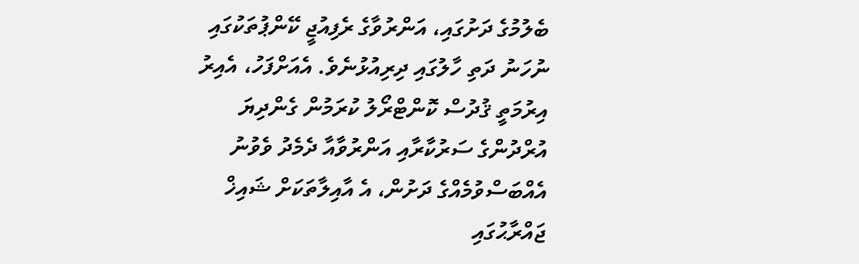ބެލުމުގެ ދަށުގައި، އަންރުވާގެ ރެފިއުޖީ ކޭންޕުތަކުގައި ނުހަނު ދަތި ހާލުގައި ދިރިއުޅުނެވެ. އެއަށްފަހު، އެއިރު އިރުމަތީ ޤުދުސް ކޮންޓްރޯލު ކުރަމުން ގެންދިޔަ އުރްދުންގެ ސަރުކާރާއި އަންރުވާއާ ދެމެދު ވެވުނު އެއްބަސްވުމެއްގެ ދަށުން، އެ އާއިލާތަކަށް ޝައިޚް ޖައްރާޙުގައި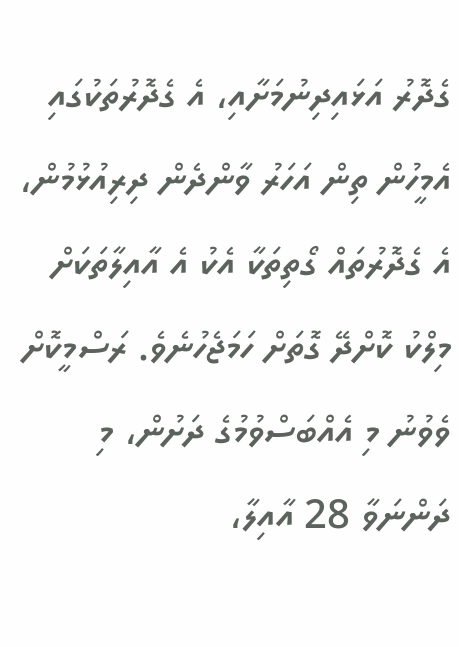ގެދޮރު އަޅައިދިނުމަށާއި، އެ ގެދޮރުތަކުގައި އެމީހުން ތިން އަހަރު ވާންދެން ދިރިއުޅުމުން، އެ ގެދޮރުތައް ގޯތިތަކާ އެކު އެ އާއިލާތަކަށް މިލްކު ކޮށްދޭ ގޮތަށް ހަމަޖެހުނެވެ. ރަސްމީކޮށް ވެވުނު މި އެއްބަސްވުމުގެ ދަށުން، މި ދަންނަވާ 28 އާއިލާ،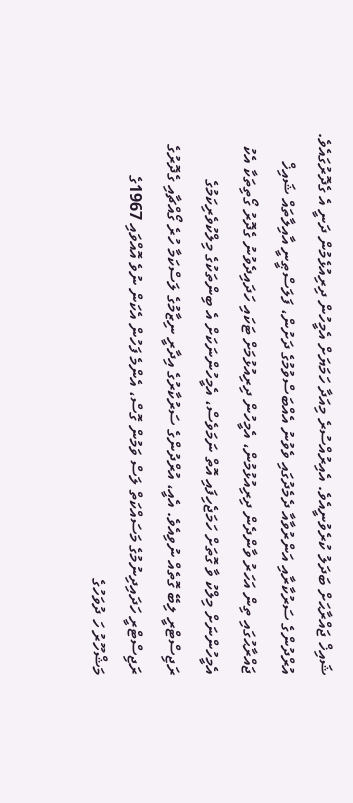ޝައިޚް ޖައްރާޙަށް ބަދަލު ކުރެވުނީއެވެ. އެއިރުއްސުރެ މިއަދާ ހަމަޔަށް އެމީހުން ދިރިއުޅެމުން ދަނީ އެ ގެދޮރުގައެވެ.
އުރްދުންގެ ސަރުކާރާއި އަންރުވާއާ ދެމެދުގައި ވެވުނު އެއްބަސްވުމުގެ ދަށުން، ފަލަސްޠީނީ އާއިލާތައް ޝައިޚް ޖައްރާޙުގައި ތިން އަހަރު ވާންދެން ދިރިއުޅުމުން، އެމީހުން ދިރިއުޅުމަށް ޓަކައި ހަދައިދެވުނު ގެދޮރު ގޯތިތަކާ އެކު އެމީހުންނަށް މިލްކު ވާ ގޮތަށް ހަމަޖެހިފައި އޮތް ނަމަވެސް، އެމީހުންނަކަށް އެ ބިންތަކުގެ މިލްކުވެރިކަމުގެ ރަޖިސްޓްރީ ލިބޭ ގޮތެއް ނުވިއެވެ. އެއީ، އުރްދުންގެ ސަރުކާރުގެ އިދާރީ ނިޒާމުގެ ލަސްކަމާ ހުރެ ގޯއްޗާއި ގެދޮރުގެ ރަޖިސްޓްރީ ހަދައިދިނުމުގެ މަސައްކަތް ލަސް ވަމުން ގޮސް، އެންމެ ފަހުން އެކަން ނުވެ އޮއްވައި 1967ގެ މަޝްހޫރު ހަ ދުވަހުގެ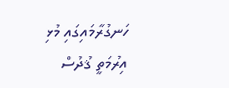ހަނގުރާމައިގައި މުޅި އިރުމަތީ ޤުދުސް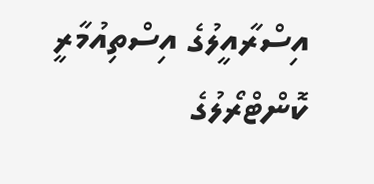އިސްރާއީލުގެ އިސްތިއުމާރީ ކޮންޓްރޯލުގެ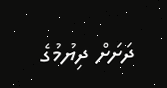ދަށަށް ދިޔުމުގެ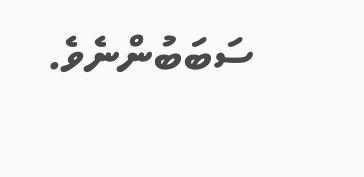ސަބަބުންނެވެ.